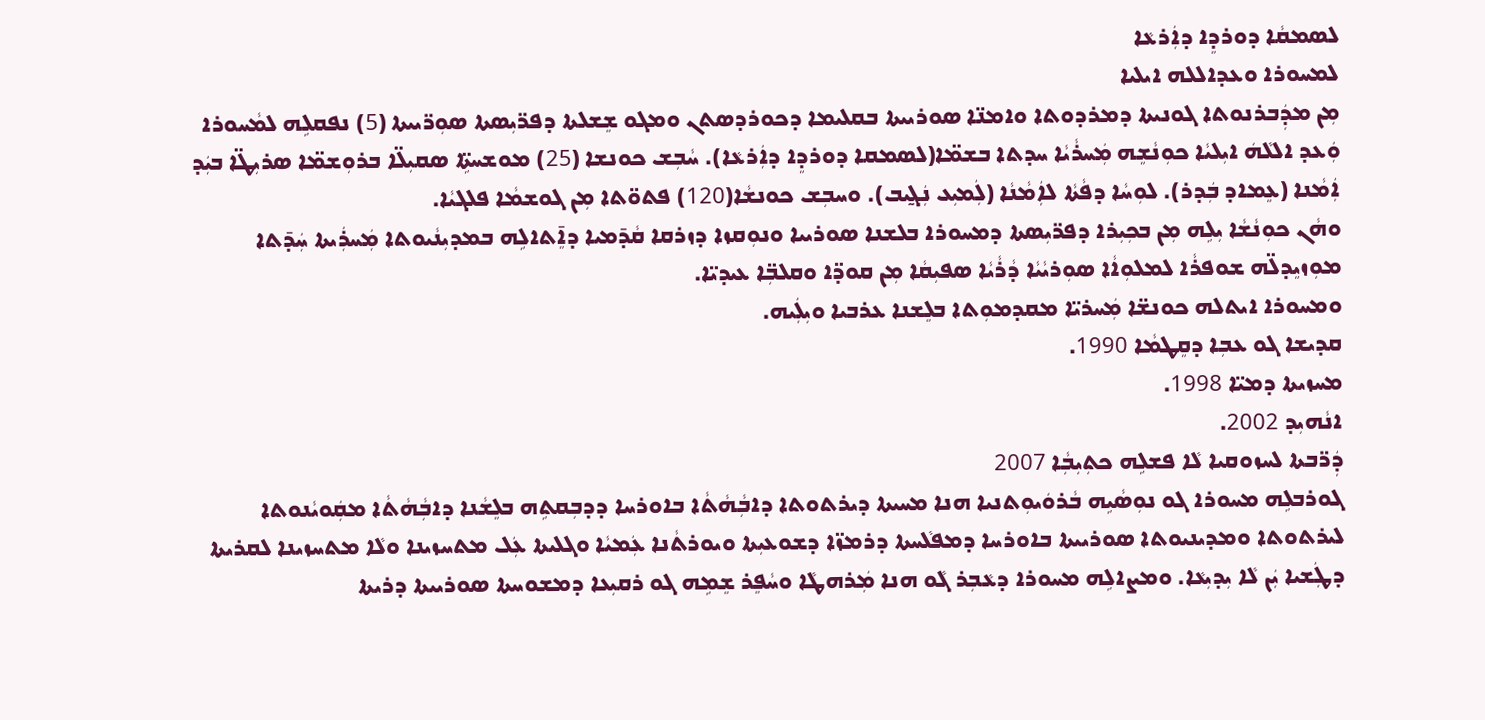ܠܣܡܩܵܐ ܕܘܪܕܸܐ ܕܐܲܪܥܵܐ
ܠܡܚܘܪܐ ܘܥܕܐܠܠܗ ܐܝܠܝܐ
ܡܼܢ ܡܕܲܒܪܢܘܬܐ ܓܘܢܝܬܐ ܕܡܪܕܘܬܐ ܘܐܡܢ̈ܐ ܣܘܪܝܝܬܐ ܒܩܠܝܡܐ ܕܟܘܪܕܣܬܢ ܘܡܓܘ ܫܸܫܠܬܐ ܕܦܪ̈ܝܼܣܬܐ ܣܘܼܪ̈ܝܝܬܐ (5) ܢܦܩܠܹܗ ܠܡܵܚܘܪܐ ܘܲܥܕ ܐܠܠܵܗܿ ܐܝܼܠܝܵܐ ܟܘܼܢܵܫܸܗ ܡܲܚܪܵܝܵܐ ܚܕܬܐ ܒܫܡ̈ܐ(ܠܣܡܩܐ ܕܘܪܕܸܐ ܕܐܲܪܥܵܐ). ܚܵܒܼܫ ܟܘܢܫܐ (25) ܡܘܫܚܬܹ̈ܐ ܣܩܝܼܠ̈ܐ ܒܪܘܼܫܡ̈ܐ ܣܪܝܼܛ̈ܐ ܒܝܲܕ ܐܲܡܵܢܐ (ܥܸܡܐܕ ܒܲܕܪ). ܠܘܼܚܵܐ ܕܦܵܬܵܐ ܠܐܲܡܵܢܵܐ (ܠܲܡܝܼܥ ܢܲܓ̰ܝܒ). ܘܚܒܼܫ ܟܘܢܫܵܐ(120) ܦܬܘ̈ܬܐ ܡܼܢ ܓܘܫܡܵܐ ܦܠܓܝܵܐ.
ܘܗܵܢ ܟܘܼܢܵܫܵܐ ܝܼܠܹܗ ܡܼܢ ܒܟܼܝܼܪܐ ܕܦܪ̈ܝܼܣܬܐ ܕܡܚܘܪܐ ܒܠܫܢܐ ܣܘܪܝܝܐ ܘܢܘܼܩܙܐ ܕܙܪܩܐ ܩܵܕ̄ܡܝܐ ܕܐܸ̄ܬܐܠܹܗ ܒܡܕܝܼܢܵܝܘܬܐ ܡܲܚܪܲܝܬܐ ܚܲܕ̄ܬܐ ܡܘܼܙܝܸܕܠ̈ܗ ܫܘܦܪܵܐ ܠܡܠܘܼܐܵܐ ܣܘܼܪܝܵܝܵܐ ܕܵܪܵܝܵܐ ܣܦܝܼܩܵܐ ܡܼܢ ܩܘܕ̈ܐ ܘܩܠܒܼ̈ܐ ܥܝܕܝ̈ܐ.
ܘܡܚܘܪܐ ܐܝܬܠܗ ܟܘܢܫ̈ܐ ܡܲܚܪܝ̈ܐ ܡܩܕܡܘܼܬܐ ܒܠܸܫܢܐ ܥܪܒܝܐ ܘܝܼܠܲܝܗ.
ܩܕܝܫܐ ܓܘ ܥܒܼܐ ܕܩܸܛܡܵܐ 1990.
ܡܚܙܝܬܐ ܕܡܝ̈ܐ 1998.
ܐܢܵܗܝܼܕ 2002.
ܕܲܪ̈ܒܬܐ ܠܚܙܘܩܝܐ ܠܵܐ ܦܫܠܹܗ ܟܬܼܝܼܒܼܵܐ 2007
ܓܘܪܒܠܹܗ ܡܚܘܪܐ ܓܘ ܢܘܼܣܵܝܹܗ ܒܵܪܘܿܝܘܼܬܢܝܐ ܗܢܐ ܡܚܝܬܐ ܕܝܪܬܘܬܐ ܕܐܒܼܵܗܵܬܵܐ ܒܐܘܪܚܐ ܕܕܒܼܩܬܹܗ ܒܠܸܫܵܢܐ ܕܐܒܼܵܗܵܬܵܐ ܡܩܲܘܝܵܢܘܬܐ ܠܝܪܬܘܬܐ ܘܡܕܝܢܝܘܬܐ ܣܘܪܝܝܬܐ ܒܐܘܪܚܐ ܕܡܦܠܵܚܬܐ ܕܪܡܙ̈ܐ ܕܫܘܥܝܼܬܐ ܘܝܘܪܬܵܢܐ ܥܲܡܝܵܐ ܘܓܠܝܬܐ ܥܲܠ ܡܬܚܙܝܢܐ ܘܠܵܐ ܡܬܚܙܝܢܐ ܠܩܪܝܬܐ ܕܛܲܫܝܐ ܝܲܢ ܠܵܐ ܝܼܕܝܼܥܵܐ. ܘܡܨܐܠܹܗ ܡܚܘܪܐ ܕܥܵܒܼܪ ܓܵܘ ܗܢܐ ܡܲܪܗܛܵܐ ܘܚܵܦܸܪ ܫܸܡܹܗ ܓܘ ܪܩܝܼܥܐ ܕܡܫܘܚܬܐ ܣܘܪܝܝܬܐ ܕܪܝܬܐ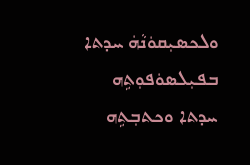ܘܠܟܣܝܼܩܘܿܢܵܗܿ ܚܕܬܐ ܒܦܝܼܠܣܘܿܦܘܼܬܹܗ ܚܕܬܐ ܘܟܬܒܼܬܹܗ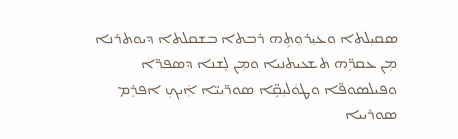ܣܩܝܼܠܬܐ ܘܥܝܼܪܘܼܬܹܗ ܪܒܬܐ ܒܫܩܠܬܐ ܕܝܘܬܪܢܐ ܡܼܢ ܥܩܪܹ̈ܗ ܬܫܥܝܬܢܝܐ ܘܡܼܢ ܠܸܫܢܐ ܕܣܦܪ̈ܐ ܘܦܝܠܣܘܦ̈ܐ ܘܛܘܿܠܝܼܩܹ̈ܐ ܣܘܪ̈ܝܝ̈ܐ ܐܲܝܟܼ ܐܦܪܸܡ ܣܘܪܝܝܐ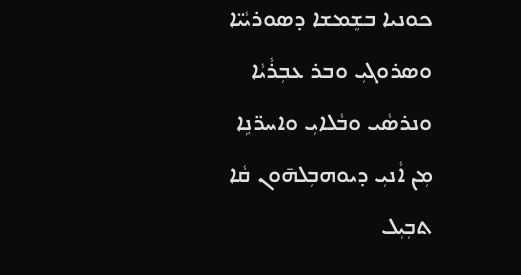ܟܘܢܝܐ ܒܫܸܡܫܐ ܕܣܘܪܝܵܝ̈ܐ ܘܣܪܘܓܝܼ ܘܒܪ ܥܒܼܪܵܝܵܐ ܘܢܪܣܵܝ ܘܒܵܠܐܝܼ ܘܐܚܪ̈ܢܹܐ ܡܼܢ ܐܵܢܝܼ ܕܝܘܗܒܼܠܗ̄ܘܢ ܩܵܐ ܬܒܼܝܼܠ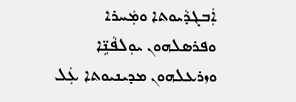ܐܲܒܓܕܵܝܘܬܐ ܘܡܲܚܪܐ ܘܦܪܣܠܗܘܢ ܝܘܼܠܦܵܢܹ̈ܐ ܘܙܪܥܠܗܘܢ ܡܕܝܢܝܘܬܐ ܥܲܠ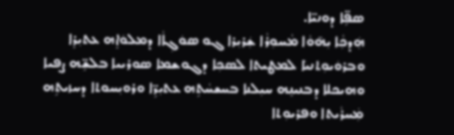ܣܦܹ̈ܐ ܕܘܢܝ̈ܐ.
ܗܲܕܟܼܵܐ ܝܼܗ̄ܘܵܐ ܡܵܚܘܼܪܵܐ ܫܲܪܝܼܪܐ ܓܘ ܣܘܿܓܼܐܵܐ ܕܡܠܘܿܐܸܗ ܥܬܝܼܪܸܐ ܘܒܪܘܿܝܘܼܬܢܝ݁ܐ ܠܡܛܝܬܐ ܠܣܟܼܐ ܕܓܘܫܡܐ ܣܘܪܝܝܐ ܒܠܫܹ̈ܗ ܨܦܝܐ ܘܗܝܟܠܐ ܕܒܢܝܢܸܗ ܚܝܼܠܢܐ ܒܚܫܚܵܬܹܗ ܥܬܝܼܪܹ̈ܐ ܘܪܘܝܼܚܘܬܐ ܕܚܙܝܬܹܗ ܡܲܚܪܵܝܬܐ ܘܦܪܝܘܼܬܐ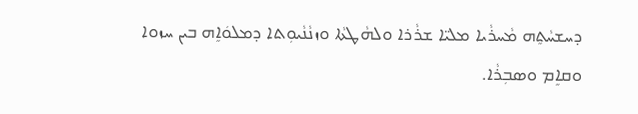ܕܚܫܚܵܬܸܗ ܡܵܚܪܵܝܐ ܡܠܝ̈ܐ ܫܪܵܪܐ ܘܠܗܵܛܬܵܐ ܘܙܢܵܢܵܝܘܼܬܐ ܕܡܠܘܿܐܸܗ ܒܝܢ ܚܙܘܐ ܘܩܐܸܡ ܘܣܒܼܪܵܐ.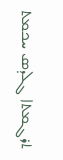ܬܪܓܡܬܐ ܓܠܕܣ ܚܟܡܬ